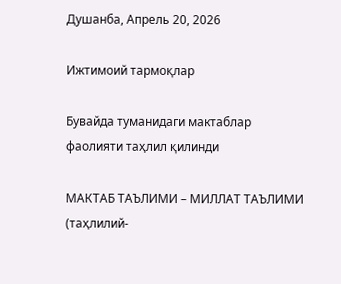Душанба, Апрель 20, 2026

Ижтимоий тармоқлар

Бувайда туманидаги мактаблар фаолияти таҳлил қилинди

МАКТАБ ТАЪЛИМИ – МИЛЛАТ ТАЪЛИМИ (таҳлилий-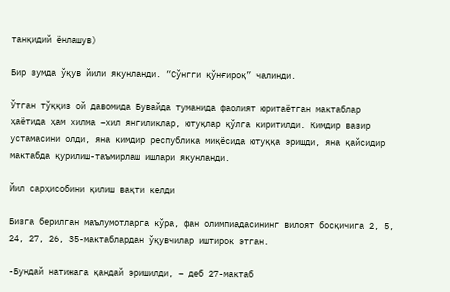танқидий ёнлашув)

Бир зумда ўқув йили якунланди. “Сўнгги қўнғироқ” чалинди.

Ўтган тўққиз ой давомида Бувайда туманида фаолият юритаётган мактаблар ҳаётида ҳам хилма –хил янгиликлар, ютуқлар қўлга киритилди. Кимдир вазир устамасини олди, яна кимдир республика миқёсида ютуққа эришди, яна қайсидир мактабда қурилиш-таъмирлаш ишлари якунланди.

Йил сарҳисобини қилиш вақти келди

Бизга берилган маълумотларга кўра, фан олимпиадасининг вилоят босқичига 2, 5, 24, 27, 26, 35-мактаблардан ўқувчилар иштирок этган.

-Бундай натижага қандай эришилди, – деб 27-мактаб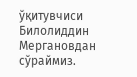ўқитувчиси Билолиддин Мергановдан сўраймиз.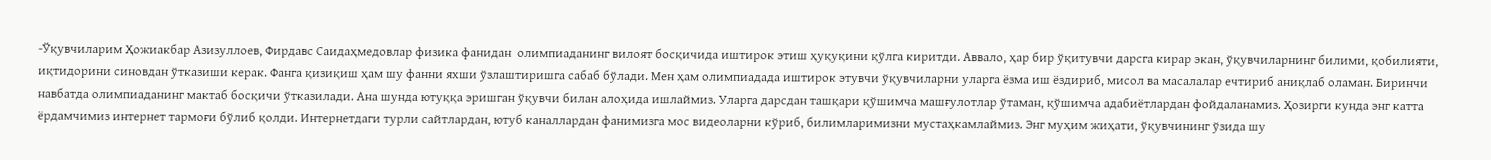-Ўқувчиларим Ҳожиакбар Азизуллоев, Фирдавс Саидаҳмедовлар физика фанидан  олимпиаданинг вилоят босқичида иштирок этиш ҳуқуқини қўлга киритди. Аввало, ҳар бир ўқитувчи дарсга кирар экан, ўқувчиларнинг билими, қобилияти, иқтидорини синовдан ўтказиши керак. Фанга қизиқиш ҳам шу фанни яхши ўзлаштиришга сабаб бўлади. Мен ҳам олимпиадада иштирок этувчи ўқувчиларни уларга ёзма иш ёздириб, мисол ва масалалар ечтириб аниқлаб оламан. Биринчи навбатда олимпиаданинг мактаб босқичи ўтказилади. Ана шунда ютуққа эришган ўқувчи билан алоҳида ишлаймиз. Уларга дарсдан ташқари қўшимча машғулотлар ўтаман, қўшимча адабиётлардан фойдаланамиз. Ҳозирги кунда энг катта ёрдамчимиз интернет тармоғи бўлиб қолди. Интернетдаги турли сайтлардан, ютуб каналлардан фанимизга мос видеоларни кўриб, билимларимизни мустаҳкамлаймиз. Энг муҳим жиҳати, ўқувчининг ўзида шу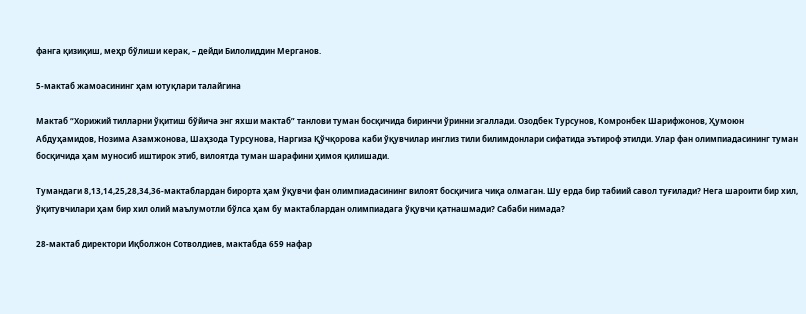фанга қизиқиш, меҳр бўлиши керак, – дейди Билолиддин Мерганов.

5-мактаб жамоасининг ҳам ютуқлари талайгина

Мактаб “Хорижий тилларни ўқитиш бўйича энг яхши мактаб” танлови туман босқичида биринчи ўринни эгаллади. Озодбек Турсунов, Комронбек Шарифжонов, Ҳумоюн Абдуҳамидов, Нозима Азамжонова, Шаҳзода Турсунова, Наргиза Қўчқорова каби ўқувчилар инглиз тили билимдонлари сифатида эътироф этилди. Улар фан олимпиадасининг туман босқичида ҳам муносиб иштирок этиб, вилоятда туман шарафини ҳимоя қилишади.

Тумандаги 8,13,14,25,28,34,36-мактаблардан бирорта ҳам ўқувчи фан олимпиадасининг вилоят босқичига чиқа олмаган. Шу ерда бир табиий савол туғилади? Нега шароити бир хил, ўқитувчилари ҳам бир хил олий маълумотли бўлса ҳам бу мактаблардан олимпиадага ўқувчи қатнашмади? Сабаби нимада?

28-мактаб директори Иқболжон Сотволдиев, мактабда 659 нафар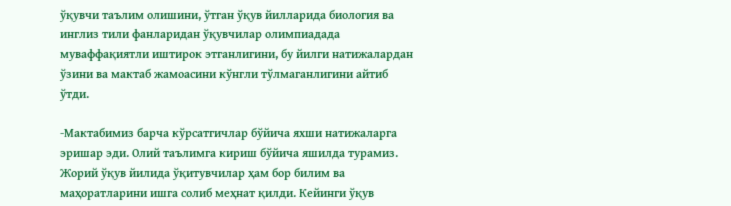ўқувчи таълим олишини, ўтган ўқув йилларида биология ва инглиз тили фанларидан ўқувчилар олимпиадада муваффақиятли иштирок этганлигини, бу йилги натижалардан ўзини ва мактаб жамоасини кўнгли тўлмаганлигини айтиб ўтди.

-Мактабимиз барча кўрсатгичлар бўйича яхши натижаларга эришар эди. Олий таълимга кириш бўйича яшилда турамиз. Жорий ўқув йилида ўқитувчилар ҳам бор билим ва маҳоратларини ишга солиб меҳнат қилди. Кейинги ўқув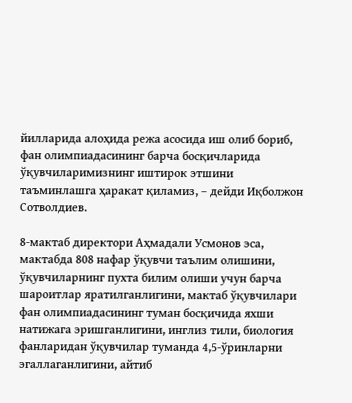йилларида алоҳида режа асосида иш олиб бориб, фан олимпиадасининг барча босқичларида ўқувчиларимизнинг иштирок этшини таъминлашга ҳаракат қиламиз, – дейди Иқболжон Сотволдиев.

8-мактаб директори Аҳмадали Усмонов эса, мактабда 808 нафар ўқувчи таълим олишини, ўқувчиларнинг пухта билим олиши учун барча шароитлар яратилганлигини, мактаб ўқувчилари фан олимпиадасининг туман босқичида яхши натижага эришганлигини, инглиз тили, биология фанларидан ўқувчилар туманда 4,5-ўринларни эгаллаганлигини, айтиб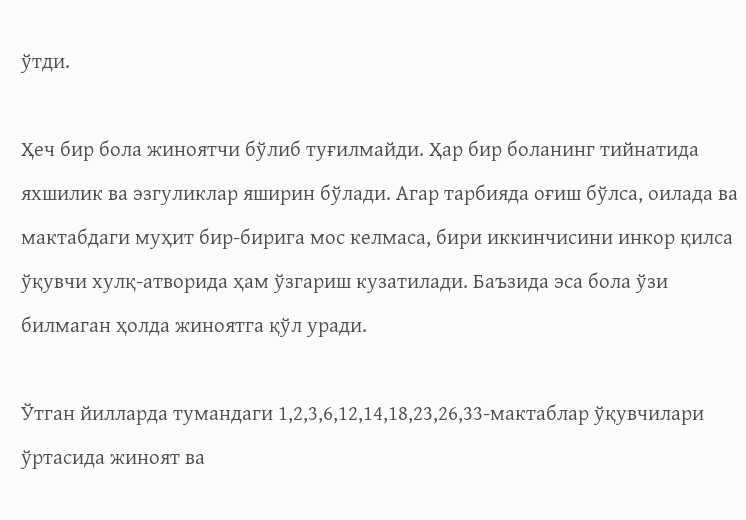ўтди.

Ҳеч бир бола жиноятчи бўлиб туғилмайди. Ҳар бир боланинг тийнатида яхшилик ва эзгуликлар яширин бўлади. Агар тарбияда оғиш бўлса, оилада ва мактабдаги муҳит бир-бирига мос келмаса, бири иккинчисини инкор қилса ўқувчи хулқ-атворида ҳам ўзгариш кузатилади. Баъзида эса бола ўзи билмаган ҳолда жиноятга қўл уради.

Ўтган йилларда тумандаги 1,2,3,6,12,14,18,23,26,33-мактаблар ўқувчилари ўртасида жиноят ва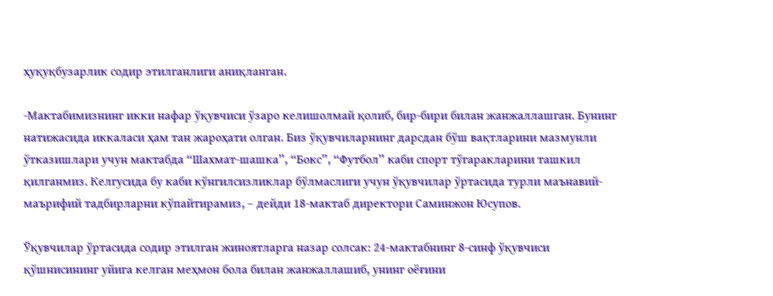ҳуқуқбузарлик содир этилганлиги аниқланган.

-Мактабимизнинг икки нафар ўқувчиси ўзаро келишолмай қолиб, бир-бири билан жанжаллашган. Бунинг натижасида иккаласи ҳам тан жароҳати олган. Биз ўқувчиларнинг дарсдан бўш вақтларини мазмунли ўтказишлари учун мактабда “Шахмат-шашка”, “Бокс”, “Футбол” каби спорт тўгаракларини ташкил қилганмиз. Келгусида бу каби кўнгилсизликлар бўлмаслиги учун ўқувчилар ўртасида турли маънавий-маърифий тадбирларни кўпайтирамиз, – дейди 18-мактаб директори Саминжон Юсупов.

Ўқувчилар ўртасида содир этилган жиноятларга назар солсак: 24-мактабнинг 8-синф ўқувчиси қўшнисининг уйига келган меҳмон бола билан жанжаллашиб, унинг оёғини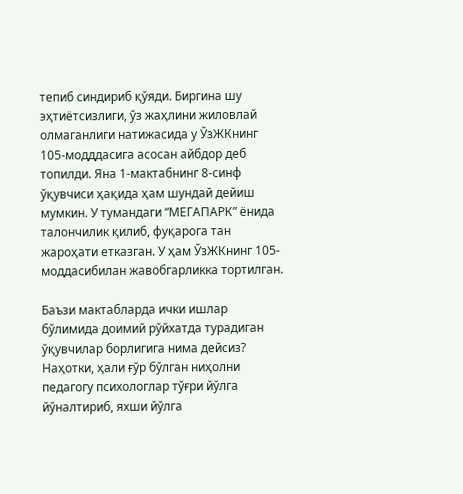тепиб синдириб қўяди. Биргина шу эҳтиётсизлиги, ўз жаҳлини жиловлай олмаганлиги натижасида у ЎзЖКнинг 105-модддасига асосан айбдор деб топилди. Яна 1-мактабнинг 8-синф ўқувчиси ҳақида ҳам шундай дейиш мумкин. У тумандаги “МЕГАПАРК” ёнида талончилик қилиб, фуқарога тан жароҳати етказган. У ҳам ЎзЖКнинг 105-моддасибилан жавобгарликка тортилган.

Баъзи мактабларда ички ишлар бўлимида доимий рўйхатда турадиган ўқувчилар борлигига нима дейсиз? Наҳотки, ҳали ғўр бўлган ниҳолни педагогу психологлар тўғри йўлга йўналтириб, яхши йўлга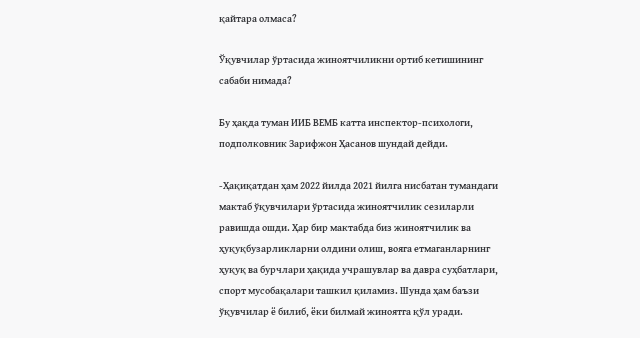қайтара олмаса?

Ўқувчилар ўртасида жиноятчиликни ортиб кетишининг сабаби нимада?

Бу ҳақда туман ИИБ ВЕМБ катта инспектор-психологи, подполковник Зарифжон Ҳасанов шундай дейди.

-Ҳақиқатдан ҳам 2022 йилда 2021 йилга нисбатан тумандаги мактаб ўқувчилари ўртасида жиноятчилик сезиларли равишда ошди. Ҳар бир мактабда биз жиноятчилик ва ҳуқуқбузарликларни олдини олиш, вояга етмаганларнинг ҳуқуқ ва бурчлари ҳақида учрашувлар ва давра суҳбатлари, спорт мусобақалари ташкил қиламиз. Шунда ҳам баъзи ўқувчилар ё билиб, ёки билмай жиноятга қўл уради.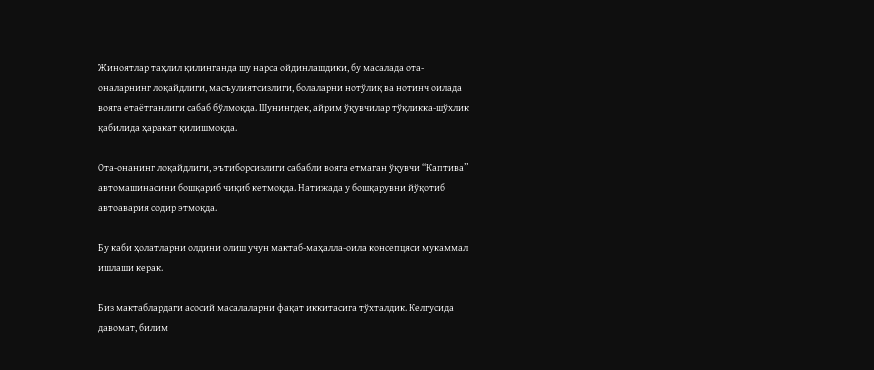Жиноятлар таҳлил қилинганда шу нарса ойдинлашдики, бу масалада ота-оналарнинг лоқайдлиги, масъулиятсизлиги, болаларни нотўлиқ ва нотинч оилада вояга етаётганлиги сабаб бўлмоқда. Шунингдек, айрим ўқувчилар тўқликка-шўхлик қабилида ҳаракат қилишмоқда.

Ота-онанинг лоқайдлиги, эътиборсизлиги сабабли вояга етмаган ўқувчи “Каптива” автомашинасини бошқариб чиқиб кетмоқда. Натижада у бошқарувни йўқотиб автоавария содир этмоқда.

Бу каби ҳолатларни олдини олиш учун мактаб-маҳалла-оила консепцяси мукаммал ишлаши керак.

Биз мактаблардаги асосий масалаларни фақат иккитасига тўхталдик. Келгусида давомат, билим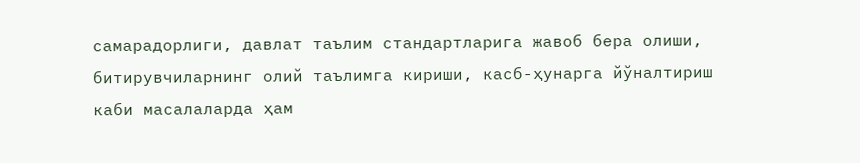самарадорлиги, давлат таълим стандартларига жавоб бера олиши, битирувчиларнинг олий таълимга кириши, касб-ҳунарга йўналтириш каби масалаларда ҳам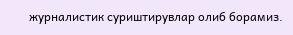журналистик суриштирувлар олиб борамиз.